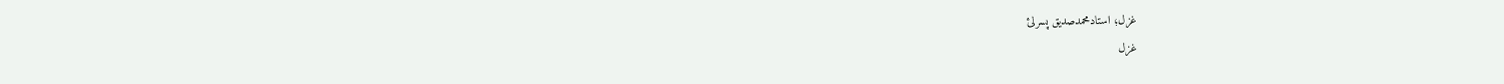غزل؛ استادمحمدصديق پسرلئ
غزل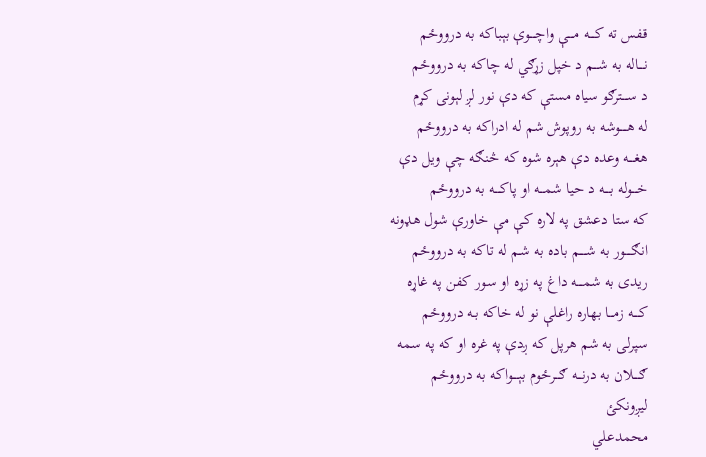قفس ته كــــه مــــې واچــــوې بېباكه به درووځم
نــــاله به شـــم د خپل زړګي له چاكه به درووځم
د ســــترګو سياه مستې كه دې نور لږ لېونى كړم
له هـــــوشه به روپوش شم له ادراكه به درووځم
هغــــه وعده دې هېره شوه كه څنګه چې ويل دې
خــــوله بــــه د حيا شمـــه او پاكــــه به درووځم
كه ستا دعشق په لاره كې مې خاورې شول هډونه
انګــــور به شـــــم باده به شـم له تاكه به درووځم
ريدى به شمــــه داغ په زړه او سور كفن په غاړه
كــــه زمـــا بهاره راغلې نو له خاكه بـه درووځم
سپرلى به شم هرپل كه ږدې په غره او كه په سمه
ګــــلان به درنـــه ګـــرځوم بېــــواكه به درووځم
ليږونكئ
محمدعلي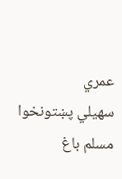عمري
سهيلي پښتونخوا مسلم باغ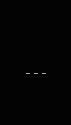---